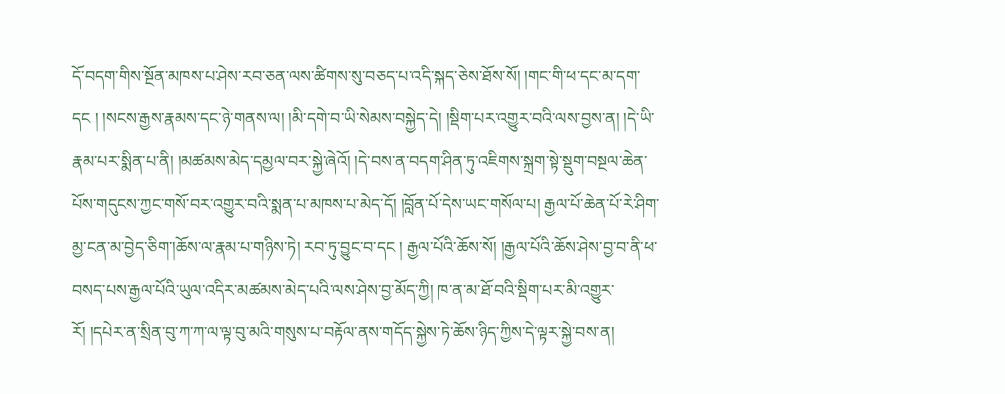དོ་བདག་གིས་སྔོན་མཁས་པ་ཤེས་རབ་ཅན་ལས་ཚིགས་སུ་བཅད་པ་འདི་སྐད་ཅེས་ཐོས་སོ། །གང་གི་ཕ་དང་མ་དག་དང ། །སངས་རྒྱས་རྣམས་དང་ཉེ་གནས་ལ། །མི་དགེ་བ་ཡི་སེམས་བསྐྱེད་དེ། །སྡིག་པར་འགྱུར་བའི་ལས་བྱས་ན། །དེ་ཡི་རྣམ་པར་སྨིན་པ་ནི། །མཚམས་མེད་དམྱལ་བར་སྐྱེ་ཞེའོ། །དེ་བས་ན་བདག་ཤིན་ཏུ་འཇིགས་སྐྲག་སྟེ་སྡུག་བསྔལ་ཆེན་པོས་གདུངས་ཀྱང་གསོ་བར་འགྱུར་བའི་སྨན་པ་མཁས་པ་མེད་དོ། །བློན་པོ་དེས་ཡང་གསོལ་པ། རྒྱལ་པོ་ཆེན་པོ་རེ་ཤིག་མྱ་ངན་མ་བྱེད་ཅིག་།ཆོས་ལ་རྣམ་པ་གཉིས་ཏེ། རབ་ཏུ་བྱུང་བ་དང ། རྒྱལ་པོའི་ཆོས་སོ། །རྒྱལ་པོའི་ཆོས་ཤེས་བྱ་བ་ནི་ཕ་བསད་པས་རྒྱལ་པོའི་ཡུལ་འདིར་མཚམས་མེད་པའི་ལས་ཤེས་བྱ་མོད་ཀྱི། ཁ་ན་མ་ཐོ་བའི་སྡིག་པར་མི་འགྱུར་རོ། །དཔེར་ན་སྲིན་བུ་ཀ་ཀ་ལ་ལྟ་བུ་མའི་གསུས་པ་བརྟོལ་ནས་གདོད་སྐྱེས་ཏེ་ཆོས་ཉིད་ཀྱིས་དེ་ལྟར་སྐྱེ་བས་ན།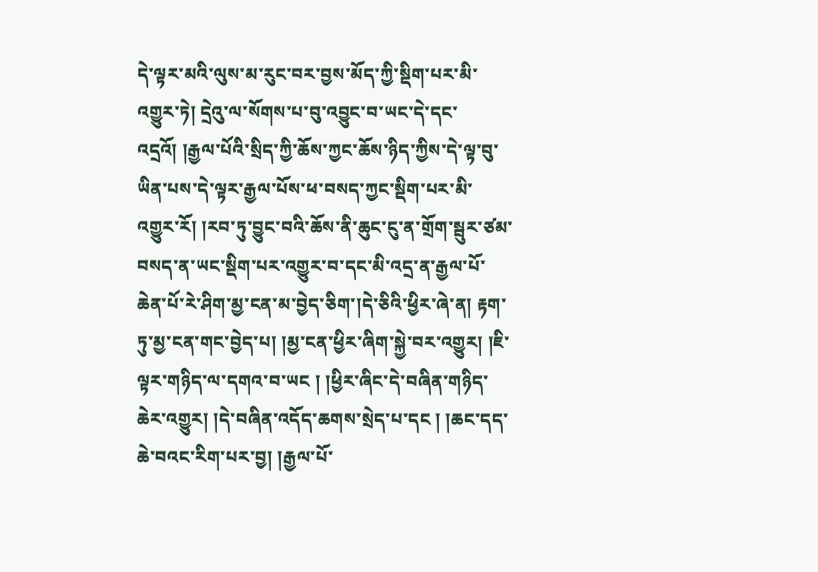དེ་ལྟར་མའི་ལུས་མ་རུང་བར་བྱས་མོད་ཀྱི་སྡིག་པར་མི་འགྱུར་ཏེ། དྲེའུ་ལ་སོགས་པ་བུ་འབྱུང་བ་ཡང་དེ་དང་འདྲའོ། །རྒྱལ་པོའི་སྲིད་ཀྱི་ཆོས་ཀྱང་ཆོས་ཉིད་ཀྱིས་དེ་ལྟ་བུ་ཡིན་པས་དེ་ལྟར་རྒྱལ་པོས་ཕ་བསད་ཀྱང་སྡིག་པར་མི་འགྱུར་རོ། །རབ་ཏུ་བྱུང་བའི་ཆོས་ནི་ཆུང་ངུ་ན་གྲོག་སྦུར་ཙམ་བསད་ན་ཡང་སྡིག་པར་འགྱུར་བ་དང་མི་འདྲ་ན་རྒྱལ་པོ་ཆེན་པོ་རེ་ཤིག་མྱ་ངན་མ་བྱེད་ཅིག་།དེ་ཅིའི་ཕྱིར་ཞེ་ན། རྟག་ཏུ་མྱ་ངན་གང་བྱེད་པ། །མྱ་ངན་ཕྱིར་ཞིག་སྐྱེ་བར་འགྱུར། །ཇི་ལྟར་གཉིད་ལ་དགའ་བ་ཡང ། །ཕྱིར་ཞིང་དེ་བཞིན་གཉིད་ཆེར་འགྱུར། །དེ་བཞིན་འདོད་ཆགས་སྲེད་པ་དང ། །ཆང་དད་ཆེ་བའང་རིག་པར་བྱ། །རྒྱལ་པོ་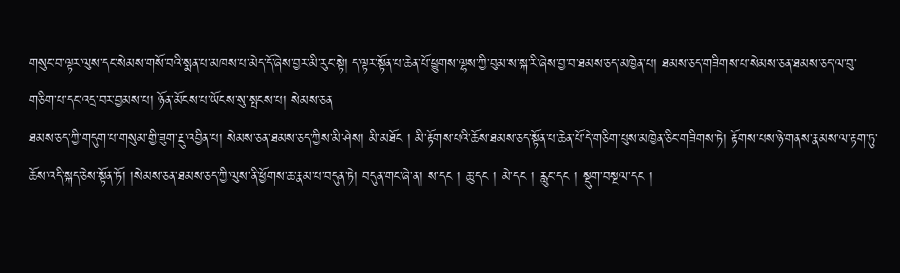གསུང་བ་ལྟར་ལུས་དང་སེམས་གསོ་བའི་སྨན་པ་མཁས་པ་མེད་དོ་ཞེས་བྱར་མི་རུང་སྟེ། ད་ལྟར་སྟོན་པ་ཆེན་པོ་ཕྱུགས་ལྷས་ཀྱི་བུམ་ས་སྐ་རི་ཞེས་བྱ་བ་ཐམས་ཅད་མཁྱེན་པ། ཐམས་ཅད་གཟིགས་པ་སེམས་ཅན་ཐམས་ཅད་ལ་བུ་གཅིག་པ་དང་འདྲ་བར་བྱམས་པ། ཉོན་མོངས་པ་ཡོངས་སུ་སྤངས་པ། སེམས་ཅན
ཐམས་ཅད་ཀྱི་གདུག་པ་གསུམ་གྱི་ཟུག་རྔུ་འབྱིན་པ། སེམས་ཅན་ཐམས་ཅད་ཀྱིས་མི་ཤེས། མི་མཐོང ། མི་རྟོགས་པའི་ཆོས་ཐམས་ཅད་སྟོན་པ་ཆེན་པོ་དེ་གཅིག་པུས་མཁྱེན་ཅིང་གཟིགས་ཏེ། རྟོགས་པས་ཉེ་གནས་རྣམས་ལ་རྟག་ཏུ་ཆོས་འདི་སྐད་ཅེས་སྟོན་ཏོ། །སེམས་ཅན་ཐམས་ཅད་ཀྱི་ལུས་ནི་ཕྱོགས་ཆ་རྣམ་པ་བདུན་ཏེ། བདུན་གང་ཞེ་ན། ས་དང ། ཆུ་དང ། མེ་དང ། རླུང་དང ། སྡུག་བསྔལ་དང །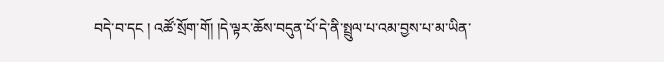བདེ་བ་དང ། འཚོ་སྲོག་གོ། །དེ་ལྟར་ཆོས་བདུན་པོ་དེ་ནི་སྤྲུལ་པ་འམ་བྱས་པ་མ་ཡིན་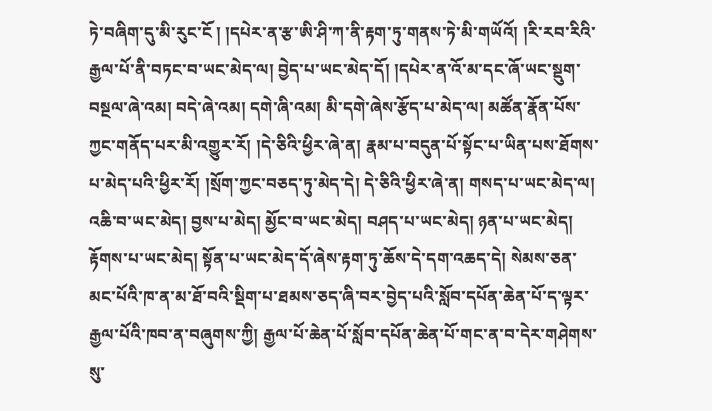ཏེ་བཞིག་དུ་མི་རུང་ངོ ། །དཔེར་ན་རྩ་ཨི་ཤི་ཀ་ནི་རྟག་ཏུ་གནས་ཏེ་མི་གཡོའོ། །རི་རབ་རིའི་རྒྱལ་པོ་ནི་བཏང་བ་ཡང་མེད་ལ། བྱེད་པ་ཡང་མེད་དོ། །དཔེར་ན་འོ་མ་དང་ཞོ་ཡང་སྡུག་བསྔལ་ཞེ་འམ། བདེ་ཞེ་འམ། དགེ་ཞི་འམ། མི་དགེ་ཞེས་རྩོད་པ་མེད་ལ། མཚོན་རྣོན་པོས་ཀྱང་གནོད་པར་མི་འགྱུར་རོ། །དེ་ཅིའི་ཕྱིར་ཞེ་ན། རྣམ་པ་བདུན་པོ་སྟོང་པ་ཡིན་པས་ཐོགས་པ་མེད་པའི་ཕྱིར་རོ། །སྲོག་ཀྱང་བཅད་ཏུ་མེད་དེ། དེ་ཅིའི་ཕྱིར་ཞེ་ན། གསད་པ་ཡང་མེད་ལ། འཆི་བ་ཡང་མེད། བྱས་པ་མེད། མྱོང་བ་ཡང་མེད། བཤད་པ་ཡང་མེད། ཉན་པ་ཡང་མེད། རྟོགས་པ་ཡང་མེད། སྟོན་པ་ཡང་མེད་དོ་ཞེས་རྟག་ཏུ་ཆོས་དེ་དག་འཆད་དེ། སེམས་ཅན་མང་པོའི་ཁ་ན་མ་ཐོ་བའི་སྡིག་པ་ཐམས་ཅད་ཞི་བར་བྱེད་པའི་སློབ་དཔོན་ཆེན་པོ་ད་ལྟར་རྒྱལ་པོའི་ཁབ་ན་བཞུགས་ཀྱི། རྒྱལ་པོ་ཆེན་པོ་སློབ་དཔོན་ཆེན་པོ་གང་ན་བ་དེར་གཤེགས་སུ་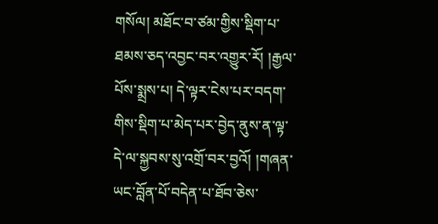གསོལ། མཐོང་བ་ཙམ་གྱིས་སྡིག་པ་ཐམས་ཅད་འབྱང་བར་འགྱུར་རོ། །རྒྱལ་པོས་སྨྲས་པ། དེ་ལྟར་ངེས་པར་བདག་གིས་སྡིག་པ་མེད་པར་བྱེད་ནུས་ན་ལྟ་དེ་ལ་སྐྱབས་སུ་འགྲོ་བར་བྱའོ། །གཞན་ཡང་བློན་པོ་བདེན་པ་ཐོབ་ཅེས་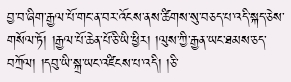བྱ་བ་ཞིག་རྒྱལ་པོ་གང་ན་བར་འོངས་ནས་ཚིགས་སུ་བཅད་པ་འདི་སྐད་ཅེས་གསོལ་ཏོ། །རྒྱལ་པོ་ཆེན་པོ་ཅི་ཡི་ཕྱིར། །ལུས་ཀྱི་རྒྱན་ཡང་ཐམས་ཅད་བཀྲོལ། །དབུ་ཡི་སྐྲ་ཡང་འཛིངས་པ་འདི། །ཅི་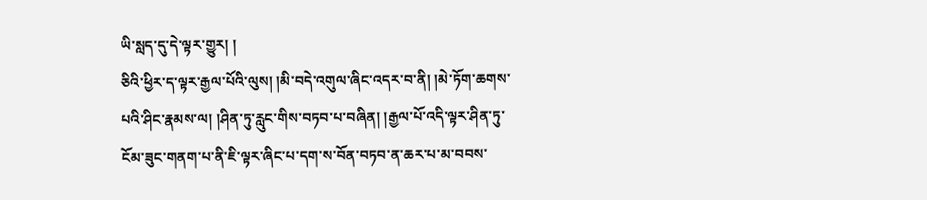ཡི་སླད་དུ་དེ་ལྟར་གྱུར། །
ཅིའི་ཕྱིར་ད་ལྟར་རྒྱལ་པོའི་ལུས། །མི་བདེ་འགུལ་ཞིང་འདར་བ་ནི། །མེ་ཏོག་ཆགས་པའི་ཤིང་རྣམས་ལ། །ཤིན་ཏུ་རླུང་གིས་བཏབ་པ་བཞིན། །རྒྱལ་པོ་འདི་ལྟར་ཤིན་ཏུ་ངོམ་ཟུང་གནག་པ་ནི་ཇི་ལྟར་ཞིང་པ་དག་ས་བོན་བཏབ་ན་ཆར་པ་མ་བབས་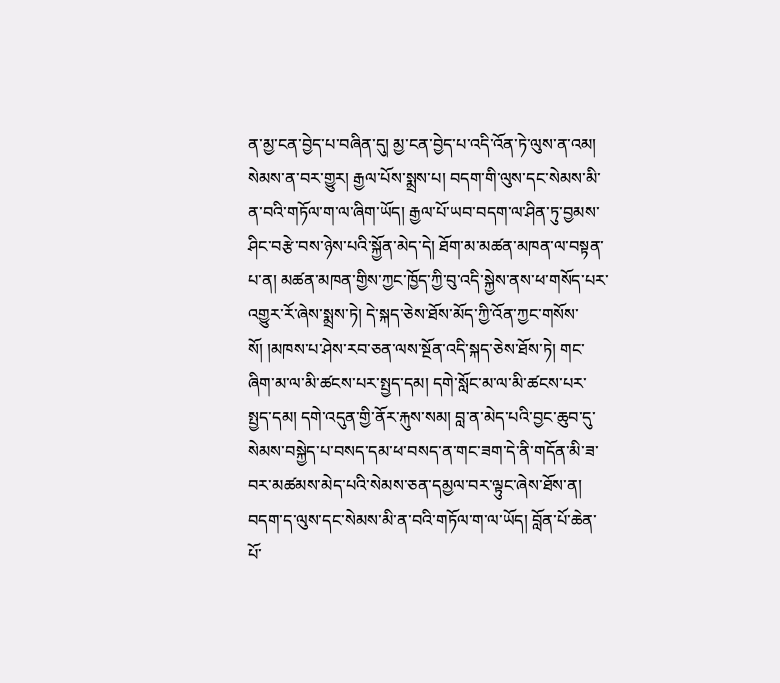ན་མྱ་ངན་བྱེད་པ་བཞིན་དུ། མྱ་ངན་བྱེད་པ་འདི་འོན་ཏེ་ལུས་ན་འམ། སེམས་ན་བར་གྱུར། རྒྱལ་པོས་སྨྲས་པ། བདག་གི་ལུས་དང་སེམས་མི་ན་བའི་གཏོལ་ག་ལ་ཞིག་ཡོད། རྒྱལ་པོ་ཡབ་བདག་ལ་ཤིན་ཏུ་བྱམས་ཤིང་བརྩེ་བས་ཉེས་པའི་སྐྱོན་མེད་དེ། ཐོག་མ་མཚན་མཁན་ལ་བསྟན་པ་ན། མཚན་མཁན་གྱིས་ཀྱང་ཁྱོད་ཀྱི་བུ་འདི་སྐྱེས་ནས་ཕ་གསོད་པར་འགྱུར་རོ་ཞེས་སྨྲས་ཏེ། དེ་སྐད་ཅེས་ཐོས་མོད་ཀྱི་འོན་ཀྱང་གསོས་སོ། །མཁས་པ་ཤེས་རབ་ཅན་ལས་སྔོན་འདི་སྐད་ཅེས་ཐོས་ཏེ། གང་ཞིག་མ་ལ་མི་ཚངས་པར་སྤྱད་དམ། དགེ་སློང་མ་ལ་མི་ཚངས་པར་སྤྱད་དམ། དགེ་འདུན་གྱི་ནོར་རྐུས་སམ། བླ་ན་མེད་པའི་བྱང་ཆུབ་དུ་སེམས་བསྐྱེད་པ་བསད་དམ་ཕ་བསད་ན་གང་ཟག་དེ་ནི་གདོན་མི་ཟ་བར་མཚམས་མེད་པའི་སེམས་ཅན་དམྱལ་བར་ལྟུང་ཞེས་ཐོས་ན། བདག་ད་ལུས་དང་སེམས་མི་ན་བའི་གཏོལ་ག་ལ་ཡོད། བློན་པོ་ཆེན་པོ་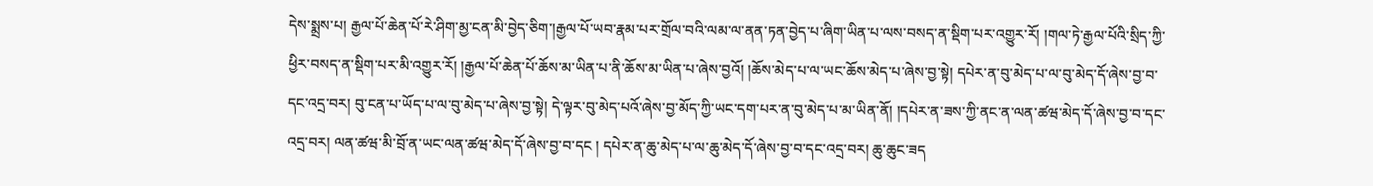དེས་སྨྲས་པ། རྒྱལ་པོ་ཆེན་པོ་རེ་ཤིག་མྱ་ངན་མི་བྱེད་ཅིག་།རྒྱལ་པོ་ཡབ་རྣམ་པར་གྲོལ་བའི་ལམ་ལ་ནན་ཏན་བྱེད་པ་ཞིག་ཡིན་པ་ལས་བསད་ན་སྡིག་པར་འགྱུར་རོ། །གལ་ཏེ་རྒྱལ་པོའི་སྲིད་ཀྱི་ཕྱིར་བསད་ན་སྡིག་པར་མི་འགྱུར་རོ། །རྒྱལ་པོ་ཆེན་པོ་ཆོས་མ་ཡིན་པ་ནི་ཆོས་མ་ཡིན་པ་ཞེས་བྱའོ། །ཆོས་མེད་པ་ལ་ཡང་ཆོས་མེད་པ་ཞེས་བྱ་སྟེ། དཔེར་ན་བུ་མེད་པ་ལ་བུ་མེད་དོ་ཞེས་བྱ་བ་དང་འདྲ་བར། བུ་ངན་པ་ཡོད་པ་ལ་བུ་མེད་པ་ཞེས་བྱ་སྟེ། དེ་ལྟར་བུ་མེད་པའོ་ཞེས་བྱ་མོད་ཀྱི་ཡང་དག་པར་ན་བུ་མེད་པ་མ་ཡིན་ནོ། །དཔེར་ན་ཟས་ཀྱི་ནང་ན་ལན་ཚཝ་མེད་དོ་ཞེས་བྱ་བ་དང་འདྲ་བར། ལན་ཚཝ་མི་བྲོ་ན་ཡང་ལན་ཚཝ་མེད་དོ་ཞེས་བྱ་བ་དང ། དཔེར་ན་ཆུ་མེད་པ་ལ་ཆུ་མེད་དོ་ཞེས་བྱ་བ་དང་འདྲ་བར། ཆུ་ཆུང་ཟད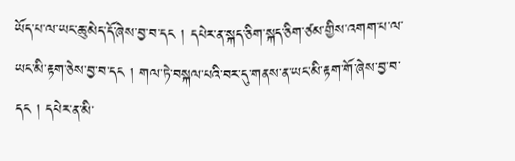ཡོད་པ་ལ་ཡང་ཆུ་མེད་དོ་ཞེས་བྱ་བ་དང ། དཔེར་ན་སྐད་ཅིག་སྐད་ཅིག་ཙམ་གྱིས་འགག་པ་ལ་ཡང་མི་རྟག་ཅེས་བྱ་བ་དང ། གལ་ཏེ་བསྐལ་པའི་བར་དུ་གནས་ན་ཡང་མི་རྟག་གོ་ཞེས་བྱ་བ་དང ། དཔེར་ན་མི་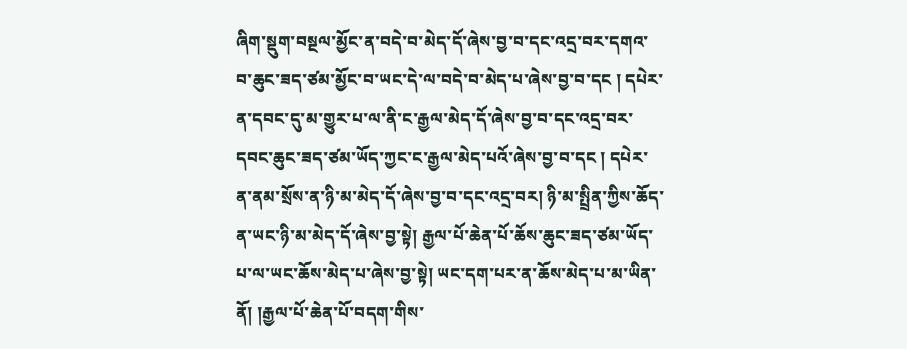ཞིག་སྡུག་བསྔལ་མྱོང་ན་བདེ་བ་མེད་དོ་ཞེས་བྱ་བ་དང་འདྲ་བར་དགའ་བ་ཆུང་ཟད་ཙམ་མྱོང་བ་ཡང་དེ་ལ་བདེ་བ་མེད་པ་ཞེས་བྱ་བ་དང ། དཔེར་ན་དབང་དུ་མ་གྱུར་པ་ལ་ནི་ང་རྒྱལ་མེད་དོ་ཞེས་བྱ་བ་དང་འདྲ་བར་དབང་ཆུང་ཟད་ཙམ་ཡོད་ཀྱང་ང་རྒྱལ་མེད་པའོ་ཞེས་བྱ་བ་དང ། དཔེར་ན་ནམ་སྲོས་ན་ཉི་མ་མེད་དོ་ཞེས་བྱ་བ་དང་འདྲ་བར། ཉི་མ་སྤྲིན་ཀྱིས་ཆོད་ན་ཡང་ཉི་མ་མེད་དོ་ཞེས་བྱ་སྟེ། རྒྱལ་པོ་ཆེན་པོ་ཆོས་ཆུང་ཟད་ཙམ་ཡོད་པ་ལ་ཡང་ཆོས་མེད་པ་ཞེས་བྱ་སྟེ། ཡང་དག་པར་ན་ཆོས་མེད་པ་མ་ཡིན་ནོ། །རྒྱལ་པོ་ཆེན་པོ་བདག་གིས་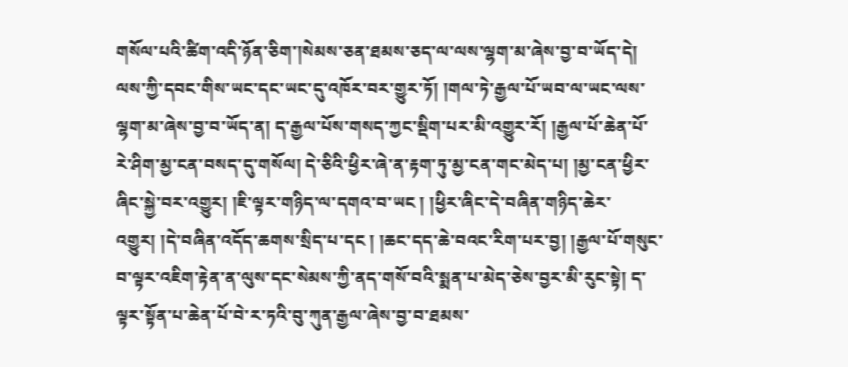གསོལ་པའི་ཚིག་འདི་ཉོན་ཅིག་།སེམས་ཅན་ཐམས་ཅད་ལ་ལས་ལྷག་མ་ཞེས་བྱ་བ་ཡོད་དེ། ལས་ཀྱི་དབང་གིས་ཡང་དང་ཡང་དུ་འཁོར་བར་གྱུར་ཏོ། །གལ་ཏེ་རྒྱལ་པོ་ཡབ་ལ་ཡང་ལས་ལྷག་མ་ཞེས་བྱ་བ་ཡོད་ན། ད་རྒྱལ་པོས་གསད་ཀྱང་སྡིག་པར་མི་འགྱུར་རོ། །རྒྱལ་པོ་ཆེན་པོ་རེ་ཤིག་མྱ་ངན་བསད་དུ་གསོལ། དེ་ཅིའི་ཕྱིར་ཞེ་ན་རྟག་ཏུ་མྱ་ངན་གང་མེད་པ། །མྱ་ངན་ཕྱིར་ཞིང་སྐྱེ་བར་འགྱུར། །ཇི་ལྟར་གཉིད་ལ་དགའ་བ་ཡང ། །ཕྱིར་ཞིང་དེ་བཞིན་གཉིད་ཆེར་འགྱུར། །དེ་བཞིན་འདོད་ཆགས་སྲིད་པ་དང ། །ཆང་དད་ཆེ་བའང་རིག་པར་བྱ། །རྒྱལ་པོ་གསུང་བ་ལྟར་འཇིག་རྟེན་ན་ལུས་དང་སེམས་ཀྱི་ནད་གསོ་བའི་སྨན་པ་མེད་ཅེས་བྱར་མི་རུང་སྟེ། ད་ལྟར་སྟོན་པ་ཆེན་པོ་བེ་ར་ཏའི་བུ་ཀུན་རྒྱལ་ཞེས་བྱ་བ་ཐམས་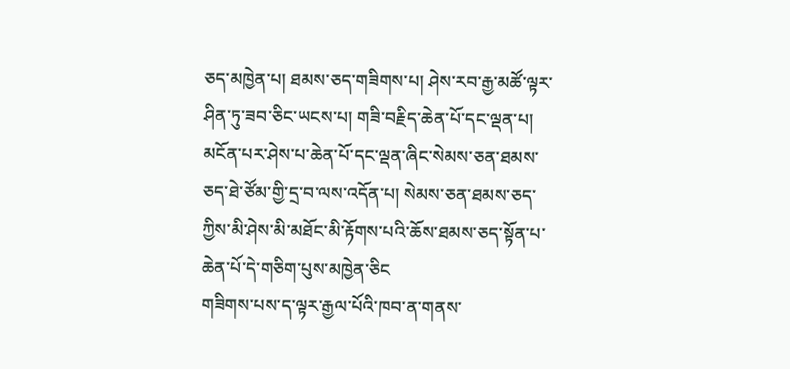ཅད་མཁྱེན་པ། ཐམས་ཅད་གཟིགས་པ། ཤེས་རབ་རྒྱ་མཚོ་ལྟར་ཤིན་ཏུ་ཟབ་ཅིང་ཡངས་པ། གཟི་བརྗིད་ཆེན་པོ་དང་ལྡན་པ། མངོན་པར་ཤེས་པ་ཆེན་པོ་དང་ལྡན་ཞིང་སེམས་ཅན་ཐམས་ཅད་ཐེ་ཙོམ་གྱི་དྲ་བ་ལས་འདོན་པ། སེམས་ཅན་ཐམས་ཅད་ཀྱིས་མི་ཤེས་མི་མཐོང་མི་རྟོགས་པའི་ཆོས་ཐམས་ཅད་སྟོན་པ་ཆེན་པོ་དེ་གཅིག་པུས་མཁྱེན་ཅིང
གཟིགས་པས་ད་ལྟར་རྒྱལ་པོའི་ཁབ་ན་གནས་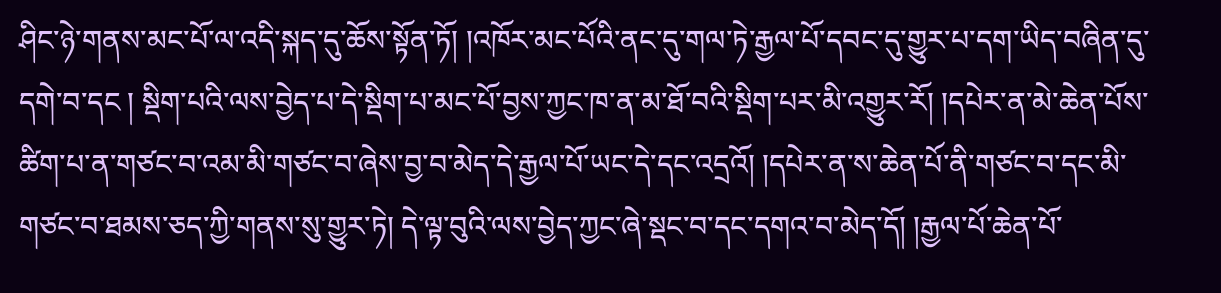ཤིང་ཉེ་གནས་མང་པོ་ལ་འདི་སྐད་དུ་ཆོས་སྟོན་ཏོ། །འཁོར་མང་པོའི་ནང་དུ་གལ་ཏེ་རྒྱལ་པོ་དབང་དུ་གྱུར་པ་དག་ཡིད་བཞིན་དུ་དགེ་བ་དང ། སྡིག་པའི་ལས་བྱེད་པ་དེ་སྡིག་པ་མང་པོ་བྱས་ཀྱང་ཁ་ན་མ་ཐོ་བའི་སྡིག་པར་མི་འགྱུར་རོ། །དཔེར་ན་མེ་ཆེན་པོས་ཚིག་པ་ན་གཙང་བ་འམ་མི་གཙང་བ་ཞེས་བྱ་བ་མེད་དེ་རྒྱལ་པོ་ཡང་དེ་དང་འདྲའོ། །དཔེར་ན་ས་ཆེན་པོ་ནི་གཙང་བ་དང་མི་གཙང་བ་ཐམས་ཅད་ཀྱི་གནས་སུ་གྱུར་ཏེ། དེ་ལྟ་བུའི་ལས་བྱེད་ཀྱང་ཞེ་སྡང་བ་དང་དགའ་བ་མེད་དོ། །རྒྱལ་པོ་ཆེན་པོ་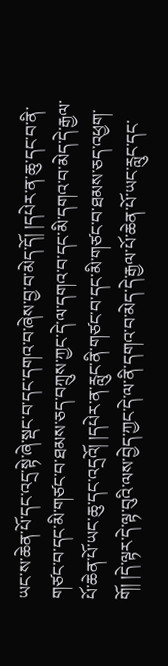ཡང་ས་ཆེན་པོ་དང་འདྲ་སྟེ་ཞེ་སྡང་བ་དང་དགའ་བ་ཞེས་བྱ་བ་མེད་དོ། །དཔེར་ན་ཆུ་དང་བ་ནི་གཙང་བ་དང་མི་གཙང་བ་ཐམས་ཅད་བཀྲུས་ཀྱང་དེ་ལ་དགའ་བ་དང་མི་དགའ་བ་མེད་དེ་རྒྱལ་པོ་ཆེན་པོ་ཡང་ཆུ་དང་འདྲའོ། །དཔེར་ན་རླུང་ནི་གཙང་བ་དང་མི་གཙང་བ་ཐམས་ཅད་འཕྱག་གོ། །དེ་ལྟར་དེ་ལྟ་བུའི་ལས་བྱེད་ཀྱང་དེ་ལ་ནི་དགའ་བ་མེད་དེ་རྒྱལ་པོ་ཆེན་པོ་ཡང་རླུང་དང་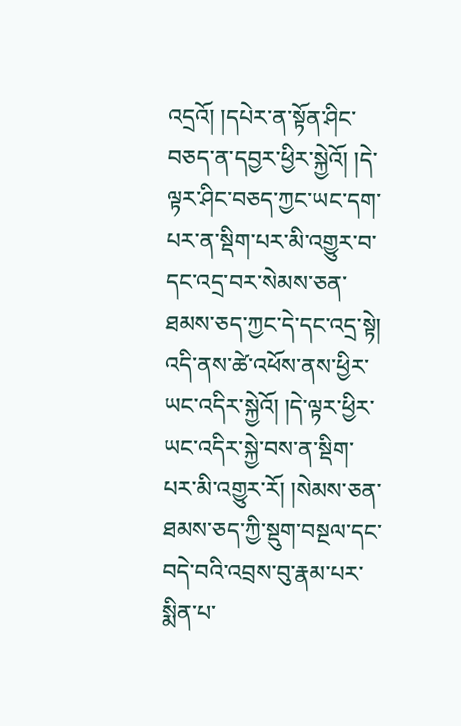འདྲའོ། །དཔེར་ན་སྟོན་ཤིང་བཅད་ན་དབྱར་ཕྱིར་སྐྱེའོ། །དེ་ལྟར་ཤིང་བཅད་ཀྱང་ཡང་དག་པར་ན་སྡིག་པར་མི་འགྱུར་བ་དང་འདྲ་བར་སེམས་ཅན་ཐམས་ཅད་ཀྱང་དེ་དང་འདྲ་སྟེ། འདི་ནས་ཚེ་འཕོས་ནས་ཕྱིར་ཡང་འདིར་སྐྱེའོ། །དེ་ལྟར་ཕྱིར་ཡང་འདིར་སྐྱེ་བས་ན་སྡིག་པར་མི་འགྱུར་རོ། །སེམས་ཅན་ཐམས་ཅད་ཀྱི་སྡུག་བསྔལ་དང་བདེ་བའི་འབྲས་བུ་རྣམ་པར་སྨིན་པ་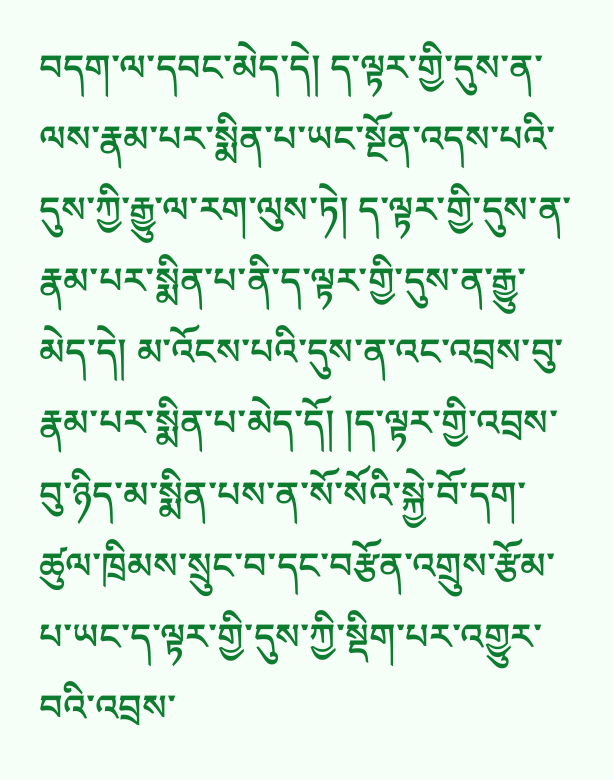བདག་ལ་དབང་མེད་དེ། ད་ལྟར་གྱི་དུས་ན་ལས་རྣམ་པར་སྨིན་པ་ཡང་སྔོན་འདས་པའི་དུས་ཀྱི་རྒྱུ་ལ་རག་ལུས་ཏེ། ད་ལྟར་གྱི་དུས་ན་རྣམ་པར་སྨིན་པ་ནི་ད་ལྟར་གྱི་དུས་ན་རྒྱུ་མེད་དེ། མ་འོངས་པའི་དུས་ན་འང་འབྲས་བུ་རྣམ་པར་སྨིན་པ་མེད་དོ། །ད་ལྟར་གྱི་འབྲས་བུ་ཉིད་མ་སྨིན་པས་ན་སོ་སོའི་སྐྱེ་བོ་དག་ཚུལ་ཁྲིམས་སྲུང་བ་དང་བརྩོན་འགྲུས་རྩོམ་པ་ཡང་ད་ལྟར་གྱི་དུས་ཀྱི་སྡིག་པར་འགྱུར་བའི་འབྲས་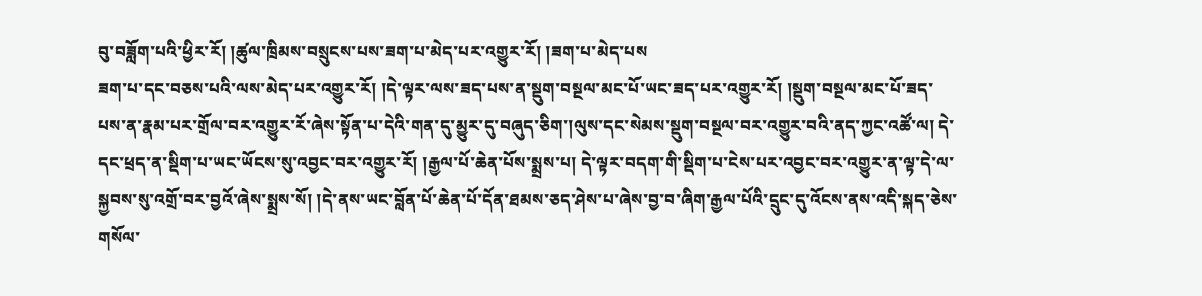བུ་བཟློག་པའི་ཕྱིར་རོ། །ཚུལ་ཁྲིམས་བསྲུངས་པས་ཟག་པ་མེད་པར་འགྱུར་རོ། །ཟག་པ་མེད་པས
ཟག་པ་དང་བཅས་པའི་ལས་མེད་པར་འགྱུར་རོ། །དེ་ལྟར་ལས་ཟད་པས་ན་སྡུག་བསྔལ་མང་པོ་ཡང་ཟད་པར་འགྱུར་རོ། །སྡུག་བསྔལ་མང་པོ་ཟད་པས་ན་རྣམ་པར་གྲོལ་བར་འགྱུར་རོ་ཞེས་སྟོན་པ་དེའི་གན་དུ་མྱུར་དུ་བཞུད་ཅིག་།ལུས་དང་སེམས་སྡུག་བསྔལ་བར་འགྱུར་བའི་ནད་ཀྱང་འཚོ་ལ། དེ་དང་ཕྲད་ན་སྡིག་པ་ཡང་ཡོངས་སུ་འབྱང་བར་འགྱུར་རོ། །རྒྱལ་པོ་ཆེན་པོས་སྨྲས་པ། དེ་ལྟར་བདག་གི་སྡིག་པ་ངེས་པར་འབྱང་བར་འགྱུར་ན་ལྟ་དེ་ལ་སྐྱབས་སུ་འགྲོ་བར་བྱའོ་ཞེས་སྨྲས་སོ། །དེ་ནས་ཡང་བློན་པོ་ཆེན་པོ་དོན་ཐམས་ཅད་ཤེས་པ་ཞེས་བྱ་བ་ཞིག་རྒྱལ་པོའི་དྲུང་དུ་འོངས་ནས་འདི་སྐད་ཅེས་གསོལ་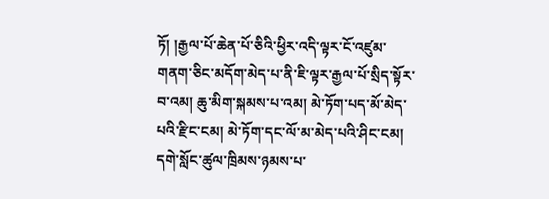ཏོ། །རྒྱལ་པོ་ཆེན་པོ་ཅིའི་ཕྱིར་འདི་ལྟར་ངོ་འཛུམ་གནག་ཅིང་མདོག་མེད་པ་ནི་ཇི་ལྟར་རྒྱལ་པོ་སྲིད་སྟོར་བ་འམ། ཆུ་མིག་སྐམས་པ་འམ། མེ་ཏོག་པད་མོ་མེད་པའི་རྫིང་ངམ། མེ་ཏོག་དང་ལོ་མ་མེད་པའི་ཤིང་ངམ། དགེ་སློང་ཚུལ་ཁྲིམས་ཉམས་པ་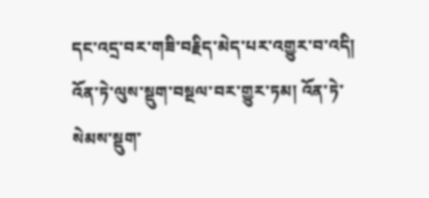དང་འདྲ་བར་གཟི་བརྗིད་མེད་པར་འགྱུར་བ་འདི། འོན་ཏེ་ལུས་སྡུག་བསྔལ་བར་གྱུར་ཏམ། འོན་ཏེ་སེམས་སྡུག་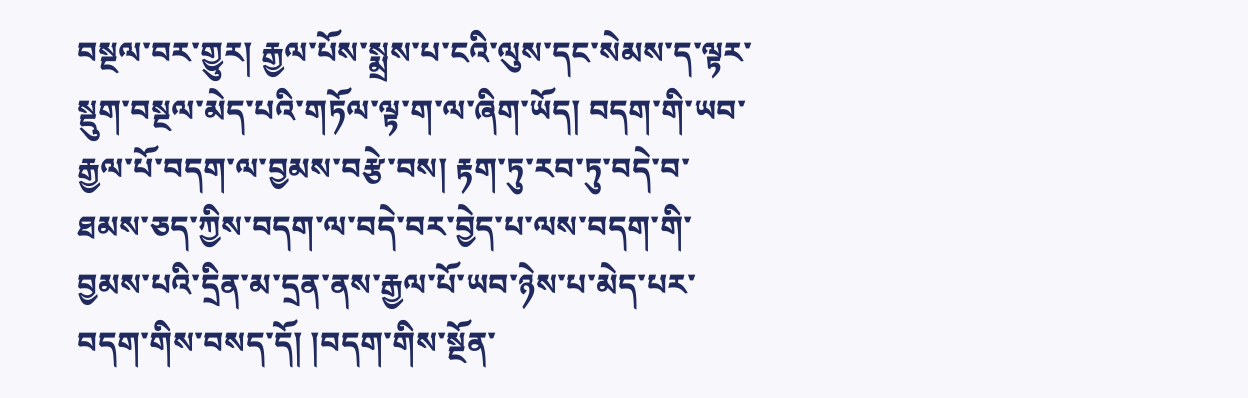བསྔལ་བར་གྱུར། རྒྱལ་པོས་སྨྲས་པ་ངའི་ལུས་དང་སེམས་ད་ལྟར་སྡུག་བསྔལ་མེད་པའི་གཏོལ་ལྟ་ག་ལ་ཞིག་ཡོད། བདག་གི་ཡབ་རྒྱལ་པོ་བདག་ལ་བྱམས་བརྩེ་བས། རྟག་ཏུ་རབ་ཏུ་བདེ་བ་ཐམས་ཅད་ཀྱིས་བདག་ལ་བདེ་བར་བྱེད་པ་ལས་བདག་གི་བྱམས་པའི་དྲིན་མ་དྲན་ནས་རྒྱལ་པོ་ཡབ་ཉེས་པ་མེད་པར་བདག་གིས་བསད་དོ། །བདག་གིས་སྔོན་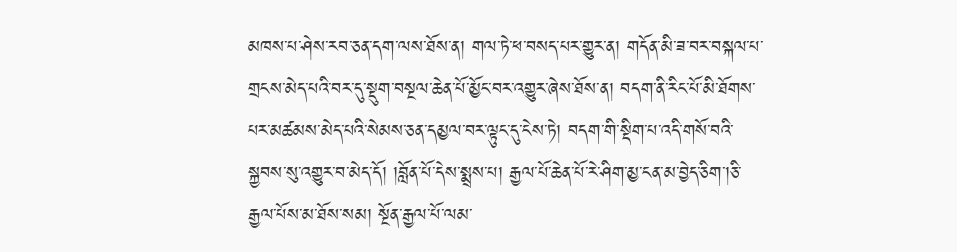མཁས་པ་ཤེས་རབ་ཅན་དག་ལས་ཐོས་ན། གལ་ཏེ་ཕ་བསད་པར་གྱུར་ན། གདོན་མི་ཟ་བར་བསྐལ་པ་གྲངས་མེད་པའི་བར་དུ་སྡུག་བསྔལ་ཆེན་པོ་མྱོང་བར་འགྱུར་ཞེས་ཐོས་ན། བདག་ནི་རིང་པོ་མི་ཐོགས་པར་མཚམས་མེད་པའི་སེམས་ཅན་དམྱལ་བར་ལྟུང་དུ་ངེས་ཏེ། བདག་གི་སྡིག་པ་འདི་གསོ་བའི་སྐྱབས་སུ་འགྱུར་བ་མེད་དོ། །བློན་པོ་དེས་སྨྲས་པ། རྒྱལ་པོ་ཆེན་པོ་རེ་ཤིག་མྱ་ངན་མ་བྱེད་ཅིག་།ཅི་རྒྱལ་པོས་མ་ཐོས་སམ། སྔོན་རྒྱལ་པོ་ལམ་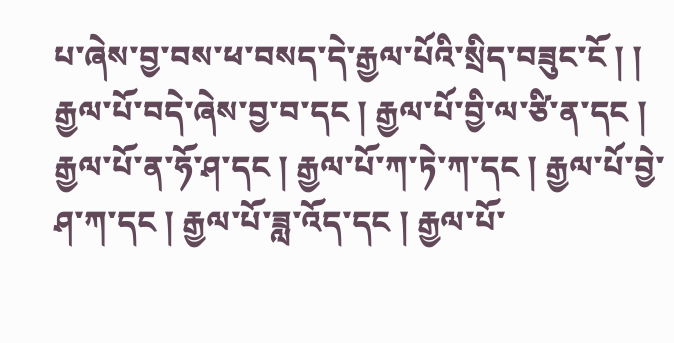པ་ཞེས་བྱ་བས་ཕ་བསད་དེ་རྒྱལ་པོའི་སྲིད་བཟུང་ངོ ། །
རྒྱལ་པོ་བདེ་ཞེས་བྱ་བ་དང ། རྒྱལ་པོ་བྱི་ལ་ཙི་ན་དང ། རྒྱལ་པོ་ན་ཧོ་ཤ་དང ། རྒྱལ་པོ་ཀ་ཏེ་ཀ་དང ། རྒྱལ་པོ་བྱེ་ཤ་ཀ་དང ། རྒྱལ་པོ་ཟླ་འོད་དང ། རྒྱལ་པོ་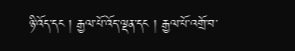ཉི་འོད་དང ། རྒྱལ་པོ་འོད་ལྡན་དང ། རྒྱལ་པོ་འགྲོ་བ་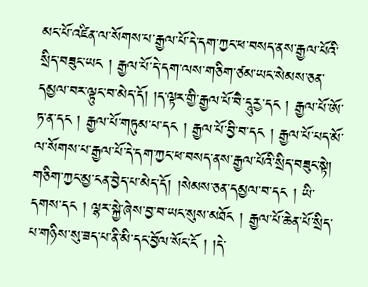མང་པོ་འཛིན་ལ་སོགས་པ་རྒྱལ་པོ་དེ་དག་ཀྱང་ཕ་བསད་ནས་རྒྱལ་པོའི་སྲིད་བཟུང་ཡང ། རྒྱལ་པོ་དེ་དག་ལས་གཅིག་ཙམ་ཡང་སེམས་ཅན་དམྱལ་བར་ལྟུང་བ་མེད་དོ། །ད་ལྟར་གྱི་རྒྱལ་པོ་བཻ་དཱུརྱ་དང ། རྒྱལ་པོ་ཨོ་ཏ་ན་དང ། རྒྱལ་པོ་གཏུམ་པ་དང ། རྒྱལ་པོ་བྱི་བ་དང ། རྒྱལ་པོ་པད་མོ་ལ་སོགས་པ་རྒྱལ་པོ་དེ་དག་ཀྱང་ཕ་བསད་ནས་རྒྱལ་པོའི་སྲིད་བཟུང་སྟེ། གཅིག་ཀྱང་མྱ་ངན་བྱེད་པ་མེད་དོ། །སེམས་ཅན་དམྱལ་བ་དང ། ཡི་དགས་དང ། ལྷར་སྐྱེ་ཞེས་བྱ་བ་ཡང་སུས་མཐོང ། རྒྱལ་པོ་ཆེན་པོ་སྲིད་པ་གཉིས་སུ་ཟད་པ་ནི་མི་དང་བྱོལ་སོང་ངོ ། །དེ་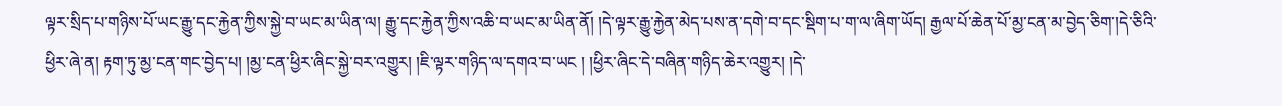ལྟར་སྲིད་པ་གཉིས་པོ་ཡང་རྒྱུ་དང་རྐྱེན་ཀྱིས་སྐྱེ་བ་ཡང་མ་ཡིན་ལ། རྒྱུ་དང་རྐྱེན་ཀྱིས་འཆི་བ་ཡང་མ་ཡིན་ནོ། །དེ་ལྟར་རྒྱུ་རྐྱེན་མེད་པས་ན་དགེ་བ་དང་སྡིག་པ་ག་ལ་ཞིག་ཡོད། རྒྱལ་པོ་ཆེན་པོ་མྱ་ངན་མ་བྱེད་ཅིག་།དེ་ཅིའི་ཕྱིར་ཞེ་ན། རྟག་ཏུ་མྱ་ངན་གང་བྱེད་པ། །མྱ་ངན་ཕྱིར་ཞིང་སྐྱེ་བར་འགྱུར། །ཇི་ལྟར་གཉིད་ལ་དགའ་བ་ཡང ། །ཕྱིར་ཞིང་དེ་བཞིན་གཉིད་ཆེར་འགྱུར། །དེ་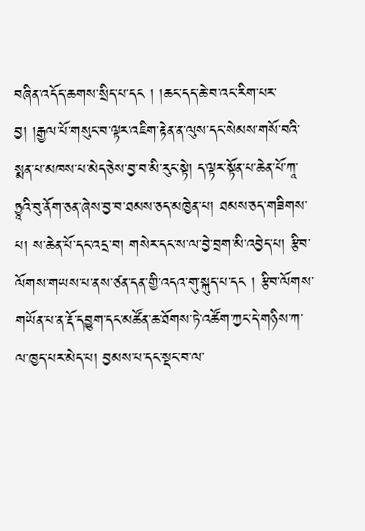བཞིན་འདོད་ཆགས་སྲིད་པ་དང ། །ཆང་དད་ཆེ་བ་འང་རིག་པར་བྱ། །རྒྱལ་པོ་གསུང་བ་ལྟར་འཇིག་རྟེན་ན་ལུས་དང་སེམས་གསོ་བའི་སྨན་པ་མཁས་པ་མེད་ཅེས་བྱ་བ་མི་རུང་སྟེ། ད་ལྟར་སྟོན་པ་ཆེན་པོ་ཀཱ་ཏྱཱའི་བུ་ནོག་ཅན་ཞེས་བྱ་བ་ཐམས་ཅད་མཁྱེན་པ། ཐམས་ཅད་གཟིགས་པ། ས་ཆེན་པོ་དང་འདྲ་བ། གསེར་དང་ས་ལ་བྱེ་བྲག་མི་འབྱེད་པ། རྩིབ་ལོགས་གཡས་པ་ནས་ཙན་དན་གྱི་འདའ་གུ་སྐུད་པ་དང ། རྩིབ་ལོགས་གཡོན་པ་ན་རྡོ་དབྱུག་དང་མཚོན་ཆ་ཐོགས་ཏེ་འཚོག་ཀྱང་དེ་གཉིས་ཀ་ལ་ཁྱད་པར་མེད་པ། བྱམས་པ་དང་སྡང་བ་ལ་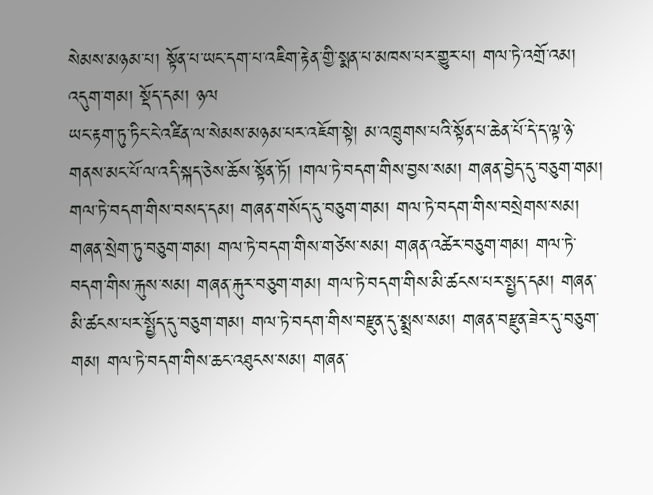སེམས་མཉམ་པ། སྟོན་པ་ཡང་དག་པ་འཇིག་རྟེན་གྱི་སྨན་པ་མཁས་པར་གྱུར་པ། གལ་ཏེ་འགྲོ་འམ། འདུག་གམ། སྡོད་དམ། ཉལ
ཡང་རྟག་ཏུ་ཏིང་ངེ་འཛིན་ལ་སེམས་མཉམ་པར་འཇོག་སྟེ། མ་འཁྲུགས་པའི་སྟོན་པ་ཆེན་པོ་དེ་ད་ལྟ་ཉེ་གནས་མང་པོ་ལ་འདི་སྐད་ཅེས་ཆོས་སྟོན་ཏོ། །གལ་ཏེ་བདག་གིས་བྱས་སམ། གཞན་བྱེད་དུ་བཅུག་གམ། གལ་ཏེ་བདག་གིས་བསད་དམ། གཞན་གསོད་དུ་བཅུག་གམ། གལ་ཏེ་བདག་གིས་བསྲེགས་སམ། གཞན་སྲེག་ཏུ་བཅུག་གམ། གལ་ཏེ་བདག་གིས་གཙེས་སམ། གཞན་འཚེར་བཅུག་གམ། གལ་ཏེ་བདག་གིས་རྐུས་སམ། གཞན་རྐུར་བཅུག་གམ། གལ་ཏེ་བདག་གིས་མི་ཚངས་པར་སྤྱད་དམ། གཞན་མི་ཚངས་པར་སྤྱོད་དུ་བཅུག་གམ། གལ་ཏེ་བདག་གིས་བརྫུན་དུ་སྨྲས་སམ། གཞན་བརྫུན་ཟེར་དུ་བཅུག་གམ། གལ་ཏེ་བདག་གིས་ཆང་འཐུངས་སམ། གཞན་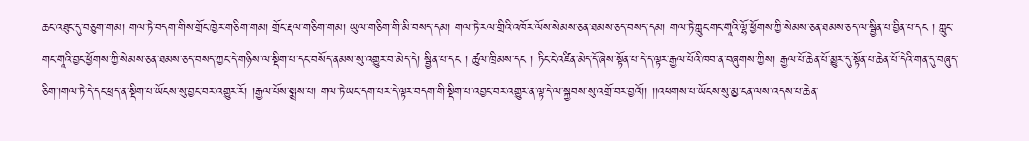ཆང་འཐུང་དུ་བཅུག་གམ། གལ་ཏེ་བདག་གིས་གྲོང་ཁྱེར་གཅིག་གམ། གྲོང་རྡལ་གཅིག་གམ། ཡུལ་གཅིག་གི་མི་བསད་དམ། གལ་ཏེ་རལ་གྲིའི་འཁོར་ལོས་སེམས་ཅན་ཐམས་ཅད་བསད་དམ། གལ་ཏེ་ཀླུང་གང་གཱའི་ལྷོ་ཕྱོགས་ཀྱི་སེམས་ཅན་ཐམས་ཅད་ལ་སྦྱིན་པ་བྱིན་པ་དང ། ཀླུང་གང་གཱའི་བྱང་ཕྱོགས་ཀྱི་སེམས་ཅན་ཐམས་ཅད་བསད་ཀྱང་དེ་གཉིས་ལ་སྡིག་པ་དང་བསོད་ནམས་སུ་འགྱུར་བ་མེད་དེ། སྦྱིན་པ་དང ། ཚུལ་ཁྲིམས་དང ། ཏིང་ངེ་འཛིན་མེད་དོ་ཞེས་སྟོན་པ་དེ་ད་ལྟར་རྒྱལ་པོའི་ཁབ་ན་བཞུགས་ཀྱིས། རྒྱལ་པོ་ཆེན་པོ་མྱུར་དུ་སྟོན་པ་ཆེན་པོ་དེའི་གན་དུ་བཞུད་ཅིག་།གལ་ཏེ་དེ་དང་ཕྲད་ན་སྡིག་པ་ཡོངས་སུ་བྱང་བར་འགྱུར་རོ། །རྒྱལ་པོས་སྨྲས་པ། གལ་ཏེ་ཡང་དག་པར་དེ་ལྟར་བདག་གི་སྡིག་པ་འབྱང་བར་འགྱུར་ན་ལྟ་དེ་ལ་སྐྱབས་སུ་འགྲོ་བར་བྱའོ།། །།འཕགས་པ་ཡོངས་སུ་མྱ་ངན་ལས་འདས་པ་ཆེན་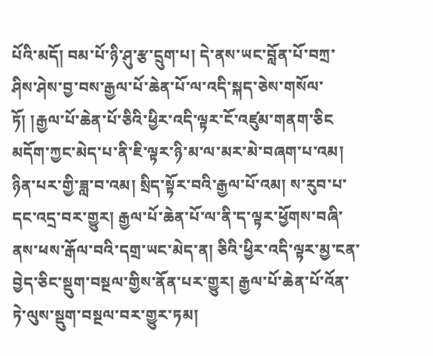པོའི་མདོ། བམ་པོ་ཉི་ཤུ་རྩ་དྲུག་པ། དེ་ནས་ཡང་བློན་པོ་བཀྲ་ཤིས་ཤེས་བྱ་བས་རྒྱལ་པོ་ཆེན་པོ་ལ་འདི་སྐད་ཅེས་གསོལ་ཏོ། །རྒྱལ་པོ་ཆེན་པོ་ཅིའི་ཕྱིར་འདི་ལྟར་ངོ་འཛུམ་གནག་ཅིང
མདོག་ཀྱང་མེད་པ་ནི་ཇི་ལྟར་ཉི་མ་ལ་མར་མེ་བཞག་པ་འམ། ཉིན་པར་གྱི་ཟླ་བ་འམ། སྲིད་སྟོར་བའི་རྒྱལ་པོ་འམ། ས་རུབ་པ་དང་འདྲ་བར་གྱུར། རྒྱལ་པོ་ཆེན་པོ་ལ་ནི་ད་ལྟར་ཕྱོགས་བཞི་ནས་ཕས་རྒོལ་བའི་དགྲ་ཡང་མེད་ན། ཅིའི་ཕྱིར་འདི་ལྟར་མྱ་ངན་བྱེད་ཅིང་སྡུག་བསྔལ་གྱིས་ནོན་པར་གྱུར། རྒྱལ་པོ་ཆེན་པོ་འོན་ཏེ་ལུས་སྡུག་བསྔལ་བར་གྱུར་ཏམ།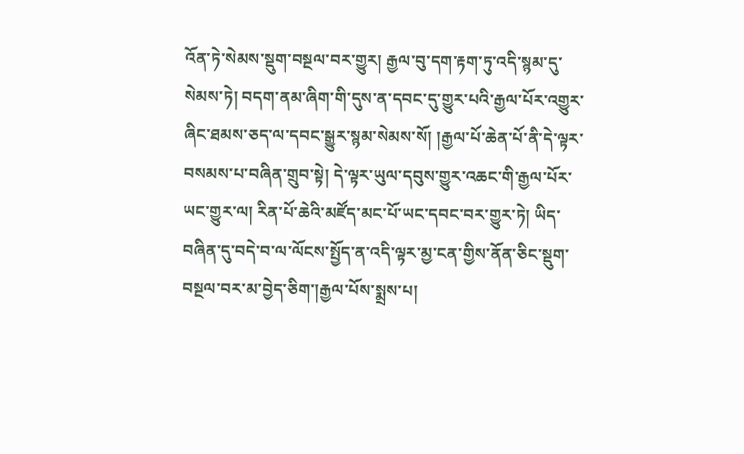འོན་ཏེ་སེམས་སྡུག་བསྔལ་བར་གྱུར། རྒྱལ་བུ་དག་རྟག་ཏུ་འདི་སྙམ་དུ་སེམས་ཏེ། བདག་ནམ་ཞིག་གི་དུས་ན་དབང་དུ་གྱུར་པའི་རྒྱལ་པོར་འགྱུར་ཞིང་ཐམས་ཅད་ལ་དབང་སྒྱུར་སྙམ་སེམས་སོ། །རྒྱལ་པོ་ཆེན་པོ་ནི་དེ་ལྟར་བསམས་པ་བཞིན་གྲུབ་སྟེ། དེ་ལྟར་ཡུལ་དབུས་གྱུར་འཆང་གི་རྒྱལ་པོར་ཡང་གྱུར་ལ། རིན་པོ་ཆེའི་མཛོད་མང་པོ་ཡང་དབང་བར་གྱུར་ཏེ། ཡིད་བཞིན་དུ་བདེ་བ་ལ་ལོངས་སྤྱོད་ན་འདི་ལྟར་མྱ་ངན་གྱིས་ནོན་ཅིང་སྡུག་བསྔལ་བར་མ་བྱེད་ཅིག་།རྒྱལ་པོས་སྨྲས་པ།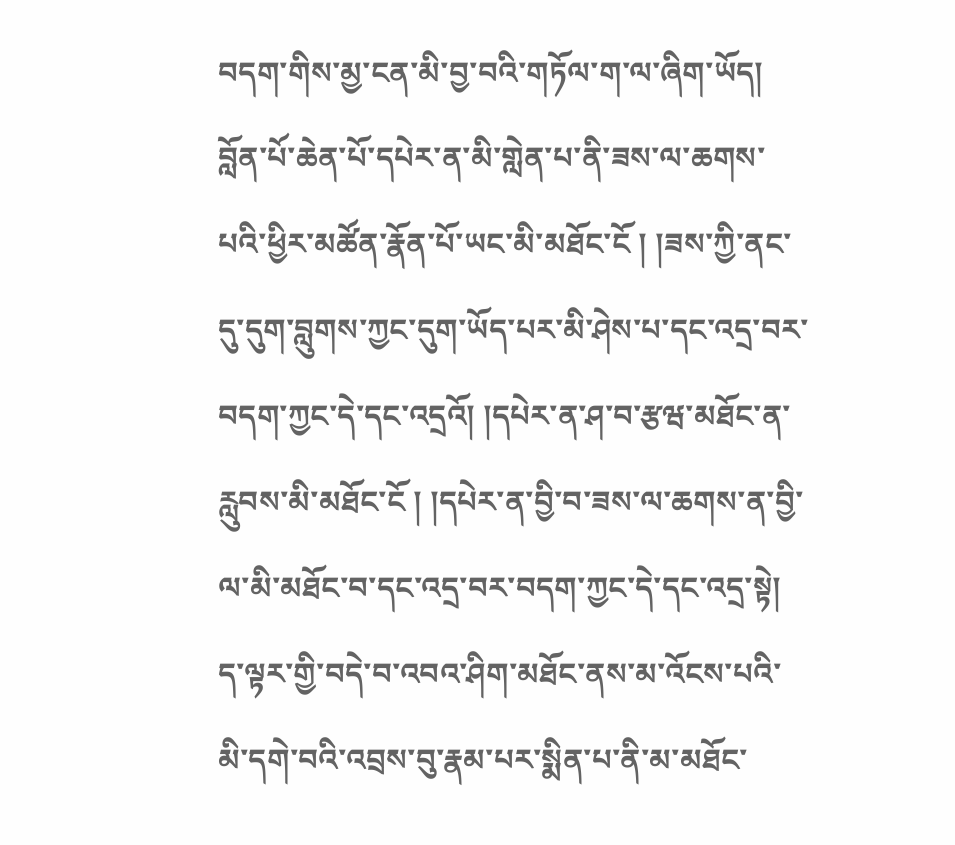བདག་གིས་མྱ་ངན་མི་བྱ་བའི་གཏོལ་ག་ལ་ཞིག་ཡོད། བློན་པོ་ཆེན་པོ་དཔེར་ན་མི་གླེན་པ་ནི་ཟས་ལ་ཆགས་པའི་ཕྱིར་མཚོན་རྣོན་པོ་ཡང་མི་མཐོང་ངོ ། །ཟས་ཀྱི་ནང་དུ་དུག་བླུགས་ཀྱང་དུག་ཡོད་པར་མི་ཤེས་པ་དང་འདྲ་བར་བདག་ཀྱང་དེ་དང་འདྲའོ། །དཔེར་ན་ཤ་བ་རྩཝ་མཐོང་ན་རླུབས་མི་མཐོང་ངོ ། །དཔེར་ན་བྱི་བ་ཟས་ལ་ཆགས་ན་བྱི་ལ་མི་མཐོང་བ་དང་འདྲ་བར་བདག་ཀྱང་དེ་དང་འདྲ་སྟེ། ད་ལྟར་གྱི་བདེ་བ་འབའ་ཤིག་མཐོང་ནས་མ་འོངས་པའི་མི་དགེ་བའི་འབྲས་བུ་རྣམ་པར་སྨིན་པ་ནི་མ་མཐོང་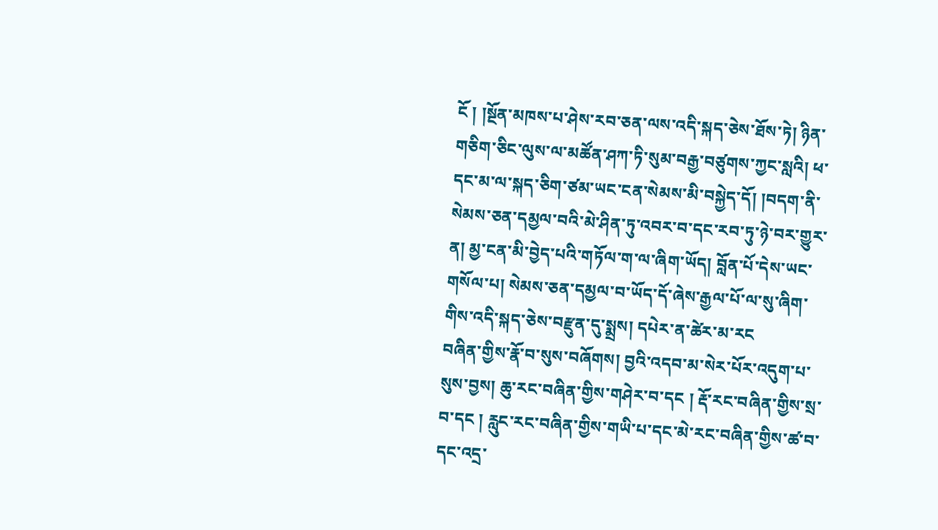ངོ ། །སྔོན་མཁས་པ་ཤེས་རབ་ཅན་ལས་འདི་སྐད་ཅེས་ཐོས་ཏེ། ཉིན་གཅིག་ཅིང་ལུས་ལ་མཚོན་ཤཀ་ཏི་སུམ་བརྒྱ་བཙུགས་ཀྱང་སླའི། ཕ་དང་མ་ལ་སྐད་ཅིག་ཙམ་ཡང་ངན་སེམས་མི་བསྐྱེད་དོ། །བདག་ནི་སེམས་ཅན་དམྱལ་བའི་མེ་ཤིན་ཏུ་འབར་བ་དང་རབ་ཏུ་ཉེ་བར་གྱུར་ན། མྱ་ངན་མི་བྱེད་པའི་གཏོལ་ག་ལ་ཞིག་ཡོད། བློན་པོ་དེས་ཡང་གསོལ་པ། སེམས་ཅན་དམྱལ་བ་ཡོད་དོ་ཞེས་རྒྱལ་པོ་ལ་སུ་ཞིག་གིས་འདི་སྐད་ཅེས་བརྫུན་དུ་སྨྲས། དཔེར་ན་ཚེར་མ་རང
བཞིན་གྱིས་རྣོ་བ་སུས་བཞོགས། བྱའི་འདབ་མ་སེར་པོར་འདུག་པ་སུས་བྱས། ཆུ་རང་བཞིན་གྱིས་གཤེར་བ་དང ། རྡོ་རང་བཞིན་གྱིས་སྲ་བ་དང ། རླུང་རང་བཞིན་གྱིས་གཡི་པ་དང་མེ་རང་བཞིན་གྱིས་ཚ་བ་དང་འདྲ་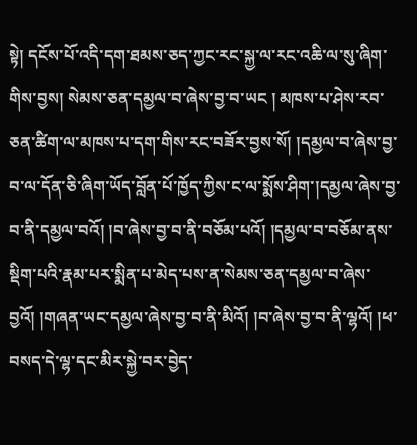སྟེ། དངོས་པོ་འདི་དག་ཐམས་ཅད་ཀྱང་རང་སྐྱ་ལ་རང་འཆི་ལ་སུ་ཞིག་གིས་བྱས། སེམས་ཅན་དམྱལ་བ་ཞེས་བྱ་བ་ཡང ། མཁས་པ་ཤེས་རབ་ཅན་ཚིག་ལ་མཁས་པ་དག་གིས་རང་བཟོར་བྱས་སོ། །དམྱལ་བ་ཞེས་བྱ་བ་ལ་དོན་ཅི་ཞིག་ཡོད་བློན་པོ་ཁྱོད་ཀྱིས་ང་ལ་སྨོས་ཤིག་།དམྱལ་ཞེས་བྱ་བ་ནི་དམྱལ་བའོ། །བ་ཞེས་བྱ་བ་ནི་བཅོམ་པའོ། །དམྱལ་བ་བཅོམ་ནས་སྡིག་པའི་རྣམ་པར་སྨིན་པ་མེད་པས་ན་སེམས་ཅན་དམྱལ་བ་ཞེས་བྱའོ། །གཞན་ཡང་དམྱལ་ཞེས་བྱ་བ་ནི་མིའོ། །བ་ཞེས་བྱ་བ་ནི་ལྷའོ། །ཕ་བསད་དེ་ལྷ་དང་མིར་སྐྱེ་བར་བྱེད་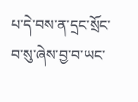པ་དེ་བས་ན་དྲང་སྲོང་བ་སུ་ཞེས་བྱ་བ་ཡང་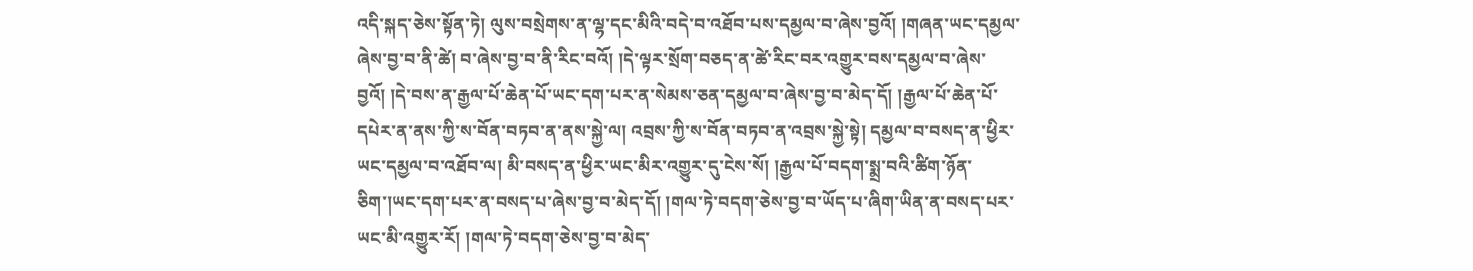འདི་སྐད་ཅེས་སྟོན་ཏེ། ལུས་བསྲེགས་ན་ལྷ་དང་མིའི་བདེ་བ་འཐོབ་པས་དམྱལ་བ་ཞེས་བྱའོ། །གཞན་ཡང་དམྱལ་ཞེས་བྱ་བ་ནི་ཚེ། བ་ཞེས་བྱ་བ་ནི་རིང་བའོ། །དེ་ལྟར་སྲོག་བཅད་ན་ཚེ་རིང་བར་འགྱུར་བས་དམྱལ་བ་ཞེས་བྱའོ། །དེ་བས་ན་རྒྱལ་པོ་ཆེན་པོ་ཡང་དག་པར་ན་སེམས་ཅན་དམྱལ་བ་ཞེས་བྱ་བ་མེད་དོ། །རྒྱལ་པོ་ཆེན་པོ་དཔེར་ན་ནས་ཀྱི་ས་བོན་བཏབ་ན་ནས་སྐྱེ་ལ། འབྲས་ཀྱི་ས་བོན་བཏབ་ན་འབྲས་སྐྱེ་སྟེ། དམྱལ་བ་བསད་ན་ཕྱིར་ཡང་དམྱལ་བ་འཐོབ་ལ། མི་བསད་ན་ཕྱིར་ཡང་མིར་འགྱུར་དུ་ངེས་སོ། །རྒྱལ་པོ་བདག་སྨྲ་བའི་ཚིག་ཉོན་ཅིག་།ཡང་དག་པར་ན་བསད་པ་ཞེས་བྱ་བ་མེད་དོ། །གལ་ཏེ་བདག་ཅེས་བྱ་བ་ཡོད་པ་ཞིག་ཡིན་ན་བསད་པར་ཡང་མི་འགྱུར་རོ། །གལ་ཏེ་བདག་ཅེས་བྱ་བ་མེད་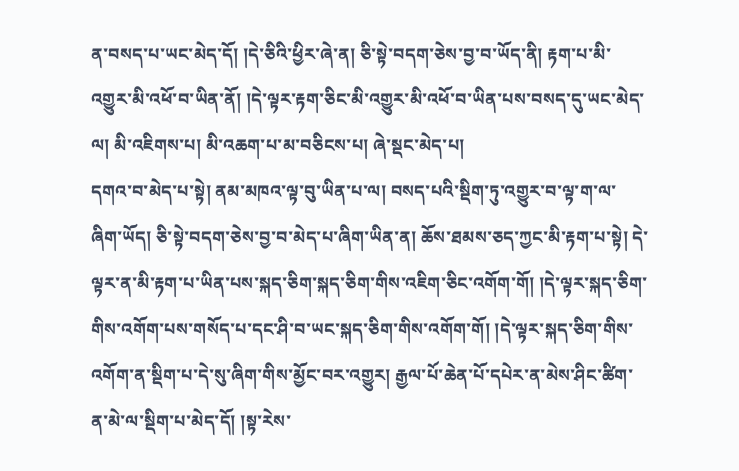ན་བསད་པ་ཡང་མེད་དོ། །དེ་ཅིའི་ཕྱིར་ཞེ་ན། ཅི་སྟེ་བདག་ཅེས་བྱ་བ་ཡོད་ནི། རྟག་པ་མི་འགྱུར་མི་འཕོ་བ་ཡིན་ནོ། །དེ་ལྟར་རྟག་ཅིང་མི་འགྱུར་མི་འཕོ་བ་ཡིན་པས་བསད་དུ་ཡང་མེད་ལ། མི་འཇིགས་པ། མི་འཆག་པ་མ་བཅིངས་པ། ཞེ་སྡང་མེད་པ།
དགའ་བ་མེད་པ་སྟེ། ནམ་མཁའ་ལྟ་བུ་ཡིན་པ་ལ། བསད་པའི་སྡིག་ཏུ་འགྱུར་བ་ལྟ་ག་ལ་ཞིག་ཡོད། ཅི་སྟེ་བདག་ཅེས་བྱ་བ་མེད་པ་ཞིག་ཡིན་ན། ཆོས་ཐམས་ཅད་ཀྱང་མི་རྟག་པ་སྟེ། དེ་ལྟར་ན་མི་རྟག་པ་ཡིན་པས་སྐད་ཅིག་སྐད་ཅིག་གིས་འཇིག་ཅིང་འགོག་གོ། །དེ་ལྟར་སྐད་ཅིག་གིས་འགོག་པས་གསོད་པ་དང་ཤི་བ་ཡང་སྐད་ཅིག་གིས་འགོག་གོ། །དེ་ལྟར་སྐད་ཅིག་གིས་འགོག་ན་སྡིག་པ་དེ་སུ་ཞིག་གིས་མྱོང་བར་འགྱུར། རྒྱལ་པོ་ཆེན་པོ་དཔེར་ན་མེས་ཤིང་ཚིག་ན་མེ་ལ་སྡིག་པ་མེད་དོ། །སྟ་རེས་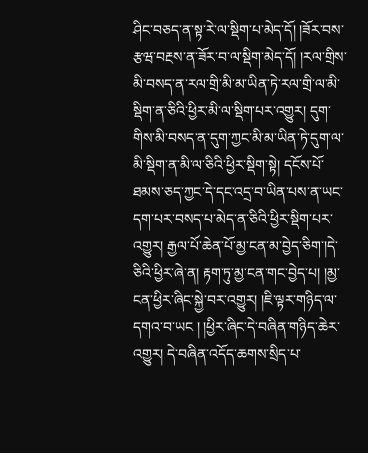ཤིང་བཅད་ན་སྟ་རེ་ལ་སྡིག་པ་མེད་དོ། །ཟོར་བས་རྩཝ་བརྔས་ན་ཟོར་བ་ལ་སྡིག་མེད་དོ། །རལ་གྲིས་མི་བསད་ན་རལ་གྲི་མི་མ་ཡིན་ཏེ་རལ་གྲི་ལ་མི་སྡིག་ན་ཅིའི་ཕྱིར་མི་ལ་སྡིག་པར་འགྱུར། དུག་གིས་མི་བསད་ན་དུག་ཀྱང་མི་མ་ཡིན་ཏེ་དུག་ལ་མི་སྡིག་ན་མི་ལ་ཅིའི་ཕྱིར་སྡིག་སྟེ། དངོས་པོ་ཐམས་ཅད་ཀྱང་དེ་དང་འདྲ་བ་ཡིན་པས་ན་ཡང་དག་པར་བསད་པ་མེད་ན་ཅིའི་ཕྱིར་སྡིག་པར་འགྱུར། རྒྱལ་པོ་ཆེན་པོ་མྱ་ངན་མ་བྱེད་ཅིག་།དེ་ཅིའི་ཕྱིར་ཞེ་ན། རྟག་ཏུ་མྱ་ངན་གང་བྱེད་པ། །མྱ་ངན་ཕྱིར་ཞིང་སྐྱེ་བར་འགྱུར། །ཇི་ལྟར་གཉིད་ལ་དགའ་བ་ཡང ། །ཕྱིར་ཞིང་དེ་བཞིན་གཉིད་ཆེར་འགྱུར། དེ་བཞིན་འདོད་ཆགས་སྲིད་པ་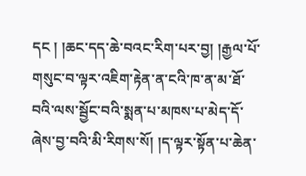དང ། །ཆང་དད་ཆེ་བའང་རིག་པར་བྱ། །རྒྱལ་པོ་གསུང་བ་ལྟར་འཇིག་རྟེན་ན་ངའི་ཁ་ན་མ་ཐོ་བའི་ལས་སྦྱོང་བའི་སྨན་པ་མཁས་པ་མེད་དོ་ཞེས་བྱ་བའི་མི་རིགས་སོ། །ད་ལྟར་སྟོན་པ་ཆེན་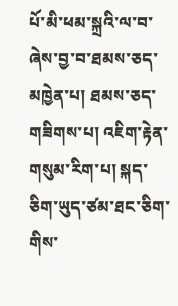པོ་མི་ཕམ་སྐྲའི་ལ་བ་ཞེས་བྱ་བ་ཐམས་ཅད་མཁྱེན་པ། ཐམས་ཅད་གཟིགས་པ། འཇིག་རྟེན་གསུམ་རིག་པ། སྐད་ཅིག་ཡུད་ཙམ་ཐང་ཅིག་གིས་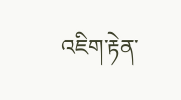འཇིག་རྟེན་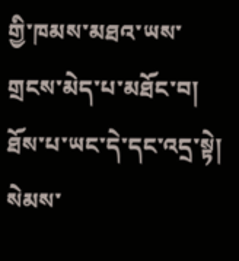གྱི་ཁམས་མཐའ་ཡས་གྲངས་མེད་པ་མཐོང་བ། ཐོས་པ་ཡང་དེ་དང་འདྲ་སྟེ། སེམས་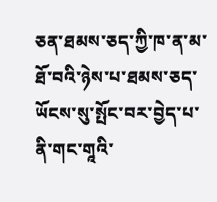ཅན་ཐམས་ཅད་ཀྱི་ཁ་ན་མ་ཐོ་བའི་ཉེས་པ་ཐམས་ཅད་ཡོངས་སུ་སྤོང་བར་བྱེད་པ་ནི་གང་གཱའི་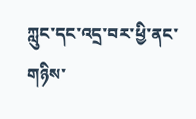ཀླུང་དང་འདྲ་བར་ཕྱི་ནང་གཉིས་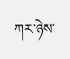ཀར་ཉེས་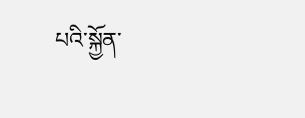པའི་སྐྱོན་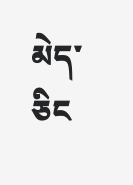མེད་ཅིང